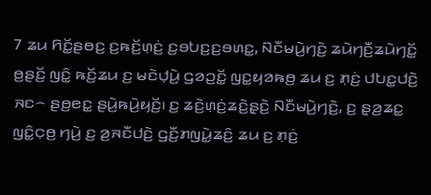7 ꤘꤣ ꤖꤢꤩ꤭ꤔꤥꤢ꤬ ꤢ꤬ꤒꤢꤩ꤬ꤛ꤫ꤢꤦ꤬ ꤢ꤬ꤋꤝꤢ꤬ꤢ꤬ꤋꤛꤢ꤭, ꤡꤢꤪꤗꤣꤧ꤬ꤚꤢꤧ꤬ ꤘꤣꤧꤚꤢꤪ꤬ꤘꤣꤧꤚꤢꤩ꤭ ꤥ꤬ꤔꤢꤩ꤬ ꤜꤢꤨ꤭ ꤒꤢꤩ꤬ꤘꤣ ꤢ꤬ ꤗꤢꤧꤓ꤫ꤣꤧ꤬ ꤞꤤꤑꤢꤩ꤭ ꤜꤢ꤭ꤟꤤꤒꤥ꤬ ꤘꤣ ꤢ꤬ ꤊ꤫ꤢꤦ꤬ ꤓꤝꤢ꤭ꤓꤢꤧ꤬ ꤏꤢ꤮ ꤔꤥ꤬ꤕꤢ꤭ ꤔꤣꤧ꤬ꤒꤣꤧ꤬ꤟꤢꤩ꤬꤯ ꤢ꤬ ꤘꤢꤧ꤬ꤛ꤫ꤢꤦ꤬ꤘꤢꤧ꤬ꤔ꤫ꤢꤧ꤬ ꤡꤢꤪꤗꤣꤧ꤬ꤚꤢꤧ꤬, ꤢ꤬ ꤔ꤫ꤤ꤬ꤘꤢ꤭ ꤜꤢꤨ꤭ꤍ꤫ꤥ꤬ ꤚꤣꤧ꤬ ꤢ꤬ ꤤ꤬ꤏꤢꤪꤓꤢꤧ꤬ ꤞꤢꤪ꤬ꤊꤜꤣꤧ꤭ꤘꤢꤨ꤬ ꤘꤣ ꤢ꤬ ꤊ꤫ꤢꤦ꤬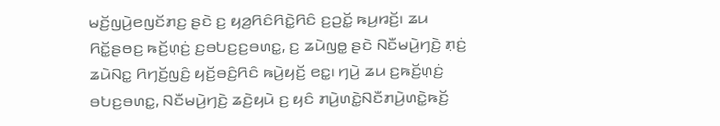ꤗꤢꤩ꤬ꤜꤣꤧ꤬ꤕꤜꤢꤩꤊꤢ꤬ ꤔꤢꤧ ꤢ꤬ ꤟꤤ꤬ꤖꤢꤨꤖꤢꤧ꤭ꤖꤢꤨ ꤢ꤬ꤑꤢꤩ꤭ ꤒꤣ꤬ꤙꤢꤩ꤬꤯ ꤘꤣ ꤖꤢꤩ꤭ꤔꤥꤢ꤬ ꤒꤢꤩ꤬ꤛ꤫ꤢꤦ꤬ ꤢ꤬ꤋꤝꤢ꤬ꤢ꤬ꤋꤛꤢ꤭, ꤢ꤬ ꤘꤣꤧꤜꤥ꤭ ꤔꤢꤧ ꤡꤢꤪꤗꤣꤧ꤬ꤚꤢꤧ꤬ ꤊ꤫ꤢꤦ꤬ ꤘꤣꤧꤡꤢ꤭ ꤖꤚꤢꤩ꤬ꤜꤢꤨ꤬ ꤟꤢꤩ꤬ꤋꤢꤨ꤬ꤖꤢꤨ ꤒꤣꤧ꤬ꤟꤢꤩ꤬ ꤕꤢ꤭꤯ ꤚꤣꤧ꤬ ꤘꤣ ꤢ꤬ꤒꤢꤩ꤬ꤛ꤫ꤢꤦ꤬ ꤋꤝꤢ꤬ꤋꤛꤢ꤭, ꤡꤢꤪꤗꤣꤧ꤬ꤚꤢꤧ꤬ ꤘꤢꤧ꤬ꤟꤣꤧ ꤢ꤬ ꤟꤢꤨ ꤊꤣꤧ꤬ꤛꤢꤧ꤭ꤡꤢꤪꤊꤣꤧ꤬ꤛꤢꤧ꤭ꤒꤢꤩ꤬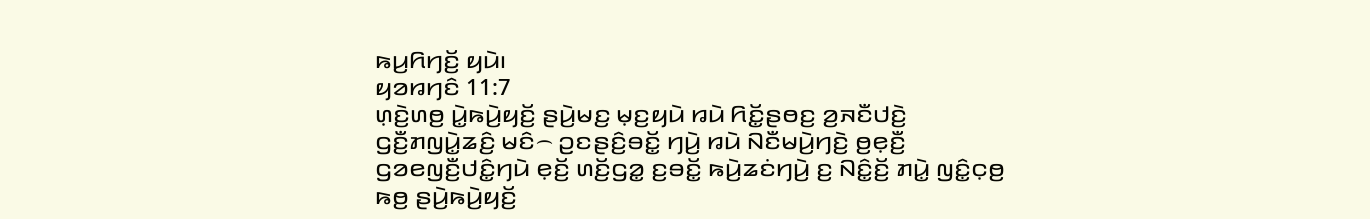ꤒꤣ꤬ꤖꤚꤢꤩ꤬ ꤟꤣꤧ꤯
ꤟꤤꤙꤚꤢꤨ 11:7
ꤛ꤫ꤢꤧ꤬ꤛꤥ꤬ ꤣꤧ꤭ꤒꤣꤧ꤬ꤟꤢꤩ꤬ ꤔꤣꤧ꤬ꤗꤢ꤬ ꤗ꤫ꤢ꤬ꤟꤣꤧ ꤙꤣꤧ ꤖꤢꤩ꤭ꤔꤥꤢ꤬ ꤤ꤬ꤏꤢꤪꤓꤢꤧ꤬ ꤞꤢꤪ꤬ꤊꤜꤣꤧ꤭ꤘꤢꤨ꤬ ꤗꤢꤨ꤮ ꤑꤢꤔꤢꤨ꤬ꤋꤢꤩ꤭ ꤚꤣꤧ꤬ ꤙꤣꤧ ꤡꤢꤪꤗꤣꤧ꤬ꤚꤢꤧ꤬ ꤥ꤬ꤕ꤫ꤢꤪ꤬ ꤞꤤꤕꤜꤢꤪ꤬ꤓꤢꤨ꤭ꤚꤣꤧ ꤕ꤫ꤢꤩ꤬ ꤛꤢꤩ꤬ꤞꤤ꤭ ꤢ꤬ꤋꤢꤩ꤭ ꤒꤣꤧ꤬ꤘꤢꤦꤚꤣꤧ꤬ ꤢ꤬ ꤡꤢꤨ꤭ꤢꤩ꤬ ꤊꤣꤧ꤭ ꤜꤢꤨ꤭ꤍ꤫ꤥ꤬ ꤒꤥ꤬ ꤔꤣꤧ꤬ꤒꤣꤧ꤬ꤟꤢꤩ꤬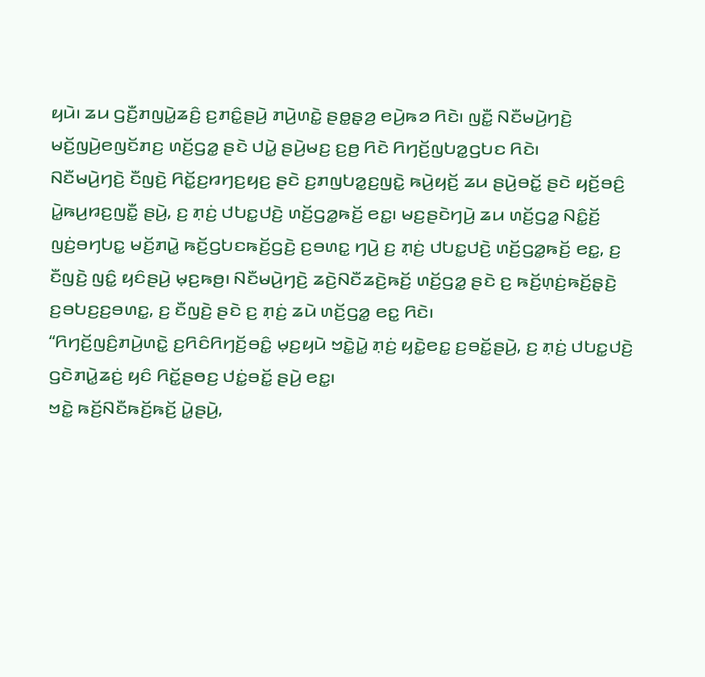ꤟꤣꤧ꤯ ꤘꤣ ꤞꤢꤪ꤬ꤊꤜꤣꤧ꤭ꤘꤢꤨ꤬ ꤢ꤬ꤊꤢꤨ꤭ꤔꤣꤧ꤬ ꤊꤣꤧ꤬ꤛꤢꤧ꤭ ꤔꤥ꤭ꤔ꤫ꤤ꤬ ꤕꤣꤧ꤬ꤒꤤ ꤖꤢꤧ꤯ ꤜꤢꤪ꤭ ꤡꤢꤪꤗꤣꤧ꤬ꤚꤢꤧ꤬ ꤗꤢꤩ꤬ꤜꤣꤧ꤬ꤕꤜꤢꤩꤊꤢ꤬ ꤛꤢꤩ꤬ꤞꤤ꤭ ꤔꤢꤧ ꤓꤣꤧ꤭ ꤔꤣꤧ꤬ꤗꤢ꤬ ꤢ꤬ꤥ꤬ ꤖꤢꤧ ꤖꤚꤢꤩ꤬ꤜꤝꤤ꤭ꤞꤝꤢ ꤖꤢꤧ꤯
ꤡꤢꤪꤗꤣꤧ꤬ꤚꤢꤧ꤬ ꤢꤪꤜꤢꤧ꤬ ꤖꤢꤩ꤭ꤢ꤬ꤙꤚꤢ꤬ꤟꤢ꤬ ꤔꤢꤧ ꤢ꤬ꤊꤜꤝꤤ꤭ꤢ꤬ꤜꤢꤧ꤭ ꤒꤣꤧ꤬ꤟꤢꤩ꤬ ꤘꤣ ꤔꤣꤧ꤬ꤋꤢꤩ꤭ ꤔꤢꤧ ꤟꤢꤩ꤬ꤋꤢꤨ꤬ ꤣꤧ꤭ꤒꤣ꤬ꤙꤢ꤬ꤜꤢꤪ꤭ ꤔꤣꤧ꤬, ꤢ꤬ ꤊ꤫ꤢꤦ꤬ ꤓꤝꤢ꤭ꤓꤢꤧ꤬ ꤛꤢꤩ꤬ꤞꤤ꤭ꤒꤢꤩ꤬ ꤕꤢ꤭꤯ ꤗꤢ꤬ꤔꤢꤧꤚꤣꤧ꤬ ꤘꤣ ꤛꤢꤩ꤬ꤞꤤ꤭ ꤡꤢꤨ꤭ꤢꤩ꤬ ꤜꤢꤦ꤬ꤋꤚꤝꤢ꤭ ꤗꤢꤩ꤬ꤊꤣꤧ꤭ ꤒꤢꤩ꤬ꤞꤝꤢꤒꤢꤩ꤬ꤞꤢꤧ꤬ ꤢ꤬ꤋꤛꤢ꤭ ꤚꤣꤧ꤬ ꤢ꤬ ꤊ꤫ꤢꤦ꤬ ꤓꤝꤢ꤭ꤓꤢꤧ꤬ ꤛꤢꤩ꤬ꤞꤤ꤭ꤒꤢꤩ꤬ ꤕꤢ꤭, ꤢ꤬ ꤢꤪꤜꤢꤧ꤬ ꤜꤢꤨ꤭ ꤟꤢꤨꤔꤣꤧ꤬ ꤗ꤫ꤢ꤬ꤒꤥ꤬꤯ ꤡꤢꤪꤗꤣꤧ꤬ꤚꤢꤧ꤬ ꤘꤢꤧ꤬ꤡꤢꤪꤘꤢꤧ꤬ꤒꤢꤩ꤬ ꤛꤢꤩ꤬ꤞꤤ꤭ ꤔꤢꤧ ꤢ꤬ ꤒꤢꤩ꤬ꤛ꤫ꤢꤦ꤬ꤒꤢꤩ꤬ꤔ꤫ꤢꤧ꤬ ꤢ꤬ꤋꤝꤢ꤬ꤢ꤬ꤋꤛꤢ꤭, ꤢ꤬ ꤢꤪꤜꤢꤧ꤬ ꤔꤢꤧ ꤢ꤬ ꤊ꤫ꤢꤦ꤬ ꤘꤣꤧ ꤛꤢꤩ꤬ꤞꤤ꤭ ꤕꤢ꤭ ꤖꤢꤧ꤯
“ꤖꤚꤢꤩ꤬ꤜꤢꤨ꤬ꤊꤣꤧ꤬ꤛꤢꤧ꤭ ꤢ꤬ꤖꤢꤨꤖꤚꤢꤩ꤬ꤋꤢꤨ꤭ ꤗ꤫ꤢ꤬ꤟꤣꤧ ꤠꤢꤧ꤭ꤣꤧ꤭ ꤊ꤫ꤢꤦ꤬ ꤟꤢꤧ꤭ꤕꤢ꤭ ꤢ꤬ꤋꤢꤩ꤭ꤔꤣꤧ꤬, ꤢ꤬ ꤊ꤫ꤢꤦ꤬ ꤓꤝꤢ꤭ꤓꤢꤧ꤬ ꤞꤢꤧꤊꤣꤧ꤭ꤘꤢꤦ꤬ ꤟꤢꤨ ꤖꤢꤩ꤭ꤔꤥꤢ꤬ ꤓꤢꤦ꤭ꤋꤢꤩ꤭ ꤔꤣꤧ꤬ ꤕꤢ꤭꤯
ꤠꤢꤧ꤭ ꤒꤢꤩ꤬ꤡꤢꤪꤒꤢꤩ꤬ꤒꤢꤩ꤬ ꤣꤧ꤭ꤔꤣꤧ꤬,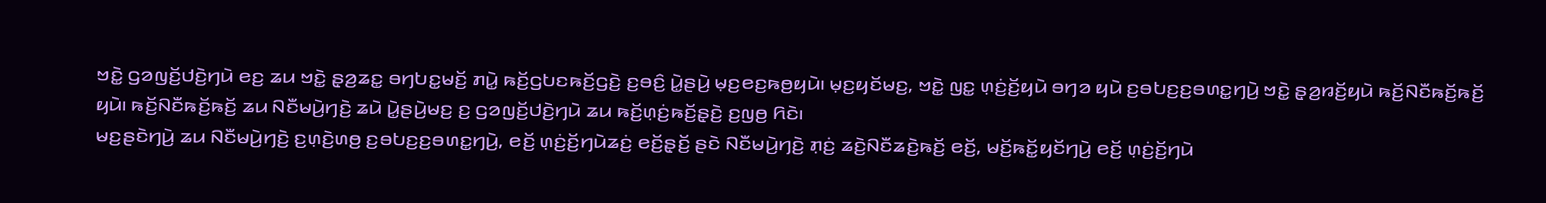ꤠꤢꤧ꤭ ꤞꤤꤜꤢꤩ꤬ꤓꤢꤧ꤬ꤚꤣꤧ ꤕꤢ꤬ ꤘꤣ ꤠꤢꤧ꤭ ꤔ꤫ꤤ꤬ꤘꤢ꤭ ꤋꤚꤝꤢ꤭ꤗꤢꤩ꤬ ꤊꤣꤧ꤭ ꤒꤢꤩ꤬ꤞꤝꤢꤒꤢꤩ꤬ꤞꤢꤧ꤬ ꤢ꤬ꤋꤢꤨ꤬ ꤣꤧ꤭ꤔꤣꤧ꤬ ꤗ꤫ꤢ꤬ꤕꤢ꤬ꤒꤥ꤬ꤟꤣꤧ꤯ ꤗ꤫ꤢ꤬ꤟꤢꤩꤗꤢ꤬, ꤠꤢꤧ꤭ ꤜꤢ꤭ ꤛ꤫ꤢꤦ꤬ꤢꤩ꤬ꤟꤣꤧ ꤋꤚꤤ ꤟꤣꤧ ꤢ꤬ꤋꤝꤢ꤬ꤢ꤬ꤋꤛꤢ꤭ꤚꤣꤧ꤬ ꤠꤢꤧ꤭ ꤔ꤫ꤤ꤬ꤙꤢꤩ꤬ꤟꤣꤧ ꤒꤢꤩ꤬ꤡꤢꤪꤒꤢꤩ꤬ꤒꤢꤩ꤬ ꤟꤣꤧ꤯ ꤒꤢꤩ꤬ꤡꤢꤪꤒꤢꤩ꤬ꤒꤢꤩ꤬ ꤘꤣ ꤡꤢꤪꤗꤣꤧ꤬ꤚꤢꤧ꤬ ꤘꤣꤧ ꤣꤧ꤭ꤔꤣꤧ꤬ꤗꤢ꤬ ꤢ꤬ ꤞꤤꤜꤢꤩ꤬ꤓꤢꤧ꤬ꤚꤣꤧ ꤘꤣ ꤒꤢꤩ꤬ꤛ꤫ꤢꤦ꤬ꤒꤢꤩ꤬ꤔ꤫ꤢꤧ꤬ ꤢ꤬ꤜꤥ꤬ ꤖꤢꤧ꤯
ꤗꤢ꤬ꤔꤢꤧꤚꤣꤧ꤬ ꤘꤣ ꤡꤢꤪꤗꤣꤧ꤬ꤚꤢꤧ꤬ ꤢ꤬ꤛ꤫ꤢꤧ꤬ꤛꤥ꤬ ꤢ꤬ꤋꤝꤢ꤬ꤢ꤬ꤋꤛꤢ꤭ꤚꤣꤧ꤬, ꤕꤢꤩ꤬ ꤛ꤫ꤢꤦ꤬ꤢꤩ꤬ꤚꤣꤧꤘꤢꤦ꤬ ꤕꤢꤩ꤬ꤔ꤫ꤢꤩ꤬ ꤔꤢꤧ ꤡꤢꤪꤗꤣꤧ꤬ꤚꤢꤧ꤬ ꤊ꤫ꤢꤦ꤬ ꤘꤢꤧ꤬ꤡꤢꤪꤘꤢꤧ꤬ꤒꤢꤩ꤬ ꤕꤢꤩ꤬, ꤗꤢꤩ꤬ꤒꤢꤩ꤭ꤟꤢꤩꤚꤣꤧ꤬ ꤕꤢꤩ꤬ ꤛ꤫ꤢꤦ꤬ꤢꤩ꤬ꤚꤣꤧ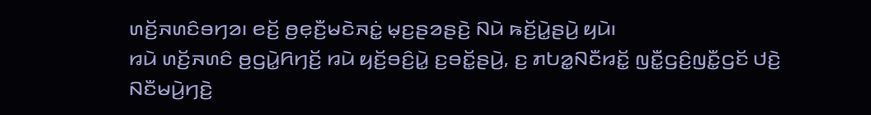ꤛꤢꤩ꤬ꤏꤛꤢꤨꤋꤚꤤ꤯ ꤕꤢꤩ꤬ ꤥ꤬ꤕ꤫ꤢꤪ꤬ꤗꤢꤧꤏꤢꤦ꤭ ꤗ꤫ꤢ꤬ꤔꤤꤔꤢꤧ꤬ ꤡꤣꤧ ꤒꤢꤩ꤬ꤣꤧ꤭ꤔꤣꤧ꤬ ꤟꤣꤧ꤯
ꤙꤣꤧ ꤛꤢꤩ꤬ꤏꤛꤢꤨ ꤥ꤬ꤞꤣꤧ꤭ꤖꤚꤢꤩ꤬ ꤙꤣꤧ ꤟꤢꤩ꤬ꤋꤢꤨ꤬ꤣꤧ꤭ ꤢ꤬ꤋꤢꤩ꤭ꤔꤣꤧ꤬, ꤢ꤬ ꤊꤝꤤ꤭ꤡꤢꤪꤙꤢꤩ꤭ ꤜꤢꤪ꤭ꤞꤢꤨ꤬ꤜꤢꤪ꤭ꤞꤢꤩ ꤓꤢꤧ꤬ ꤡꤢꤪꤗꤣꤧ꤬ꤚꤢꤧ꤬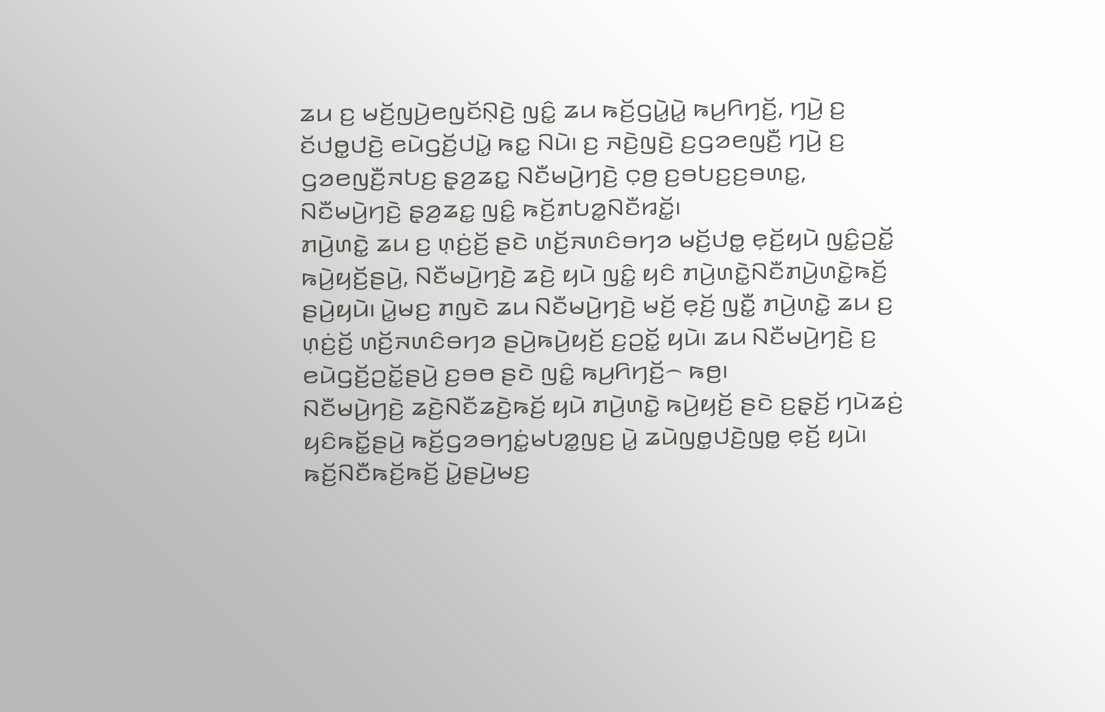ꤘꤣ ꤢ꤬ ꤗꤢꤩ꤬ꤜꤣꤧ꤬ꤕꤜꤢꤩꤡ꤫ꤢꤧ꤬ ꤜꤢꤨ꤭ ꤘꤣ ꤒꤢꤩ꤬ꤞꤣꤧ꤭ꤣꤧ꤭ ꤒꤣ꤬ꤖꤚꤢꤩ꤬, ꤚꤣꤧ꤬ ꤢ꤬ ꤢꤩꤓꤥ꤭ꤓꤢꤧ꤬ ꤕꤣꤧꤞꤢꤩ꤬ꤓꤣꤧ꤭ ꤒꤢ꤭ ꤡꤣꤧ꤯ ꤢ꤬ ꤏꤢꤧ꤬ꤜꤢꤧ꤬ ꤢ꤬ꤞꤤꤕꤜꤢꤪ꤬ ꤚꤣꤧ꤬ ꤢ꤬ ꤞꤤꤕꤜꤢꤪ꤬ꤏꤝꤢ꤬ ꤔ꤫ꤤ꤬ꤘꤢ꤭ ꤡꤢꤪꤗꤣꤧ꤬ꤚꤢꤧ꤬ ꤍ꤫ꤥ꤬ ꤢ꤬ꤋꤝꤢ꤬ꤢ꤬ꤋꤛꤢ꤭, ꤡꤢꤪꤗꤣꤧ꤬ꤚꤢꤧ꤬ ꤔ꤫ꤤ꤬ꤘꤢ꤭ ꤜꤢꤨ꤭ ꤒꤢꤩ꤬ꤊꤝꤤ꤭ꤡꤢꤪꤙꤢꤩ꤭꤯
ꤊꤣꤧ꤬ꤛꤢꤧ꤭ ꤘꤣ ꤢ꤬ ꤛ꤫ꤢꤦ꤬ꤢꤩ꤬ ꤔꤢꤧ ꤛꤢꤩ꤬ꤏꤛꤢꤨꤋꤚꤤ ꤗꤢꤩ꤬ꤓꤥ꤭ ꤕ꤫ꤢꤩ꤬ꤟꤣꤧ ꤜꤢꤨ꤭ꤑꤢꤩ꤭ ꤒꤣꤧ꤬ꤟꤢꤩ꤬ꤔꤣꤧ꤬, ꤡꤢꤪꤗꤣꤧ꤬ꤚꤢꤧ꤬ ꤘꤢꤧ꤬ ꤟꤣꤧ ꤜꤢꤨ꤭ ꤟꤢꤨ ꤊꤣꤧ꤬ꤛꤢꤧ꤭ꤡꤢꤪꤊꤣꤧ꤬ꤛꤢꤧ꤭ꤒꤢꤩ꤬ ꤔꤣꤧ꤬ꤟꤣꤧ꤯ ꤣꤧ꤭ꤗꤢ꤬ ꤊꤜꤢꤧ ꤘꤣ ꤡꤢꤪꤗꤣꤧ꤬ꤚꤢꤧ꤬ ꤗꤢꤩ꤬ ꤕ꤫ꤢꤩ꤬ ꤜꤢꤪ꤭ ꤊꤣꤧ꤬ꤛꤢꤧ꤭ ꤘꤣ ꤢ꤬ ꤛ꤫ꤢꤦ꤬ꤢꤩ꤬ ꤛꤢꤩ꤬ꤏꤛꤢꤨꤋꤚꤤ ꤔꤣꤧ꤬ꤒꤣꤧ꤬ꤟꤢꤩ꤬ ꤢ꤬ꤑꤢꤩ꤭ ꤟꤣꤧ꤯ ꤘꤣ ꤡꤢꤪꤗꤣꤧ꤬ꤚꤢꤧ꤬ ꤢ꤬ ꤕꤣꤧꤞꤢꤩ꤬ꤑꤢꤩ꤭ꤔꤣꤧ꤬ ꤢ꤬ꤋꤥ ꤔꤢꤧ ꤜꤢꤨ꤭ ꤒꤣ꤬ꤖꤚꤢꤩ꤬꤮ ꤒꤥ꤬꤯
ꤡꤢꤪꤗꤣꤧ꤬ꤚꤢꤧ꤬ ꤘꤢꤧ꤬ꤡꤢꤪꤘꤢꤧ꤬ꤒꤢꤩ꤬ ꤟꤣꤧ ꤊꤣꤧ꤬ꤛꤢꤧ꤭ ꤒꤣꤧ꤬ꤟꤢꤩ꤬ ꤔꤢꤧ ꤢ꤬ꤔ꤫ꤢꤩ꤬ ꤚꤣꤧꤘꤢꤦ꤬ ꤟꤢꤨꤒꤢꤩ꤭ꤔꤣꤧ꤬ ꤒꤢꤩ꤬ꤞꤤꤋꤚꤢꤦ꤭ꤗꤝꤤ꤭ꤜꤢ꤬ ꤣꤧ꤭ ꤘꤣꤧꤜꤥ꤭ꤓꤢꤧ꤬ꤜꤥ꤭ ꤕ꤫ꤢꤩ꤬ ꤟꤣꤧ꤯ ꤒꤢꤩ꤬ꤡꤢꤪꤒꤢꤩ꤬ꤒꤢꤩ꤬ ꤣꤧ꤭ꤔꤣꤧ꤬ꤗꤢ꤬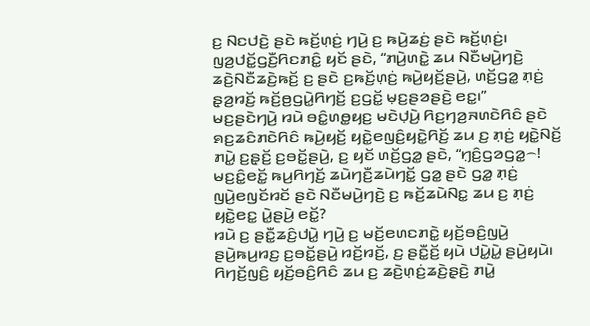ꤢ꤬ ꤡꤢꤓꤢꤧ꤬ ꤔꤢꤧ ꤒꤢꤩ꤬ꤛ꤫ꤢꤦ꤬ ꤚꤣꤧ꤬ ꤢ꤬ ꤒꤣꤧ꤬ꤘꤢꤦ꤬ ꤔꤢꤧ ꤒꤢꤩ꤬ꤛ꤫ꤢꤦ꤬꤯ ꤜꤤ꤬ꤓꤢꤩ꤭ꤞꤢꤪ꤬ꤖꤢꤊꤢꤨ꤭ ꤟꤢꤩ ꤔꤢꤧ, “ꤊꤣꤧ꤬ꤛꤢꤧ꤭ ꤘꤣ ꤡꤢꤪꤗꤣꤧ꤬ꤚꤢꤧ꤬ ꤘꤢꤧ꤬ꤡꤢꤪꤘꤢꤧ꤬ꤒꤢꤩ꤬ ꤢ꤬ ꤔꤢꤧ ꤢ꤬ꤒꤢꤩ꤬ꤛ꤫ꤢꤦ꤬ ꤒꤣꤧ꤬ꤟꤢꤩ꤬ꤔꤣꤧ꤬, ꤛꤢꤩ꤬ꤞꤤ꤭ ꤊ꤫ꤢꤦ꤬ ꤔ꤫ꤤ꤬ꤙꤢꤩ꤬ ꤒꤢꤩ꤬ꤥ꤬ꤞꤣꤧ꤭ꤖꤚꤢꤩ꤬ ꤢ꤬ꤞꤢꤩ꤭ ꤗ꤫ꤢ꤬ꤔꤤꤔꤢꤧ꤬ ꤕꤢ꤭꤯”
ꤗꤢ꤬ꤔꤢꤧꤚꤣꤧ꤬ ꤙꤣꤧ ꤋꤢꤨ꤭ꤛꤥ꤭ꤟꤢ꤬ ꤗꤢꤧꤓ꤫ꤣꤧ꤬ ꤖꤢ꤬ꤚꤤ꤬ꤏꤛꤢꤧꤖꤢꤨ ꤔꤢꤧ ꤎꤢ꤬ꤘꤢꤨꤊꤢꤧꤖꤢꤨ ꤒꤣꤧ꤬ꤟꤢꤩ꤬ ꤟꤢꤧ꤭ꤕꤜꤢꤨ꤬ꤟꤢꤧ꤭ꤖꤢꤩ꤬ ꤘꤣ ꤢ꤬ ꤊ꤫ꤢꤦ꤬ ꤟꤢꤧ꤭ꤡꤢꤩ꤬ ꤊꤣꤧ꤭ ꤢ꤬ꤔ꤫ꤢꤩ꤬ ꤢ꤬ꤋꤢꤩ꤭ꤔꤣꤧ꤬, ꤢ꤬ ꤟꤢꤩ ꤛꤢꤩ꤬ꤞꤤ꤭ ꤔꤢꤧ, “ꤚ꤫ꤢꤨ꤬ꤞꤤꤞꤤ꤭꤮! ꤗꤢ꤬ꤢꤨ꤭ꤕꤢꤩ꤭ ꤒꤣ꤬ꤖꤚꤢꤩ꤬ ꤘꤣꤧꤚꤢꤪ꤬ꤘꤣꤧꤚꤢꤩ꤭ ꤞꤤ꤭ ꤔꤢꤧ ꤞꤤ꤭ ꤊ꤫ꤢꤦ꤬ ꤜꤣꤧ꤬ꤕꤜꤢꤩꤙꤢꤩ ꤔꤢꤧ ꤡꤢꤪꤗꤣꤧ꤬ꤚꤢꤧ꤬ ꤢ꤬ ꤒꤢꤩ꤬ꤘꤣꤧꤡꤢ꤭ ꤘꤣ ꤢ꤬ ꤊ꤫ꤢꤦ꤬ ꤟꤢꤧ꤭ꤕꤢ꤭ ꤣꤧ꤭ꤔꤣꤧ꤬ ꤕꤢꤩ꤭?
ꤙꤣꤧ ꤢ꤬ ꤔꤢꤪ꤭ꤘꤢꤨ꤬ꤓꤣꤧ꤭ ꤚꤣꤧ꤬ ꤢ꤬ ꤗꤢꤩ꤬ꤕꤛꤢꤊꤢꤧ꤭ ꤟꤢꤩ꤬ꤋꤢꤨ꤬ꤜꤣꤧ꤬ ꤔꤣꤧ꤬ꤒꤣ꤬ꤙꤢ꤬ ꤢ꤬ꤋꤢꤩ꤭ꤔꤣꤧ꤬ ꤙꤢꤩ꤬ꤙꤢꤩ꤬, ꤢ꤬ ꤔꤢꤪ꤭ꤢꤩ꤬ ꤟꤣꤧ ꤓꤣꤧ꤭ꤣꤧ꤭ ꤔꤣꤧ꤬ꤟꤣꤧ꤯
ꤖꤚꤢꤩ꤬ꤜꤢꤨ꤬ ꤟꤢꤩ꤬ꤋꤢꤨ꤬ꤖꤢꤨ ꤘꤣ ꤢ꤬ ꤘꤢꤧ꤬ꤛ꤫ꤢꤦ꤬ꤘꤢꤧ꤬ꤔ꤫ꤢꤧ꤬ ꤊꤣꤧ꤭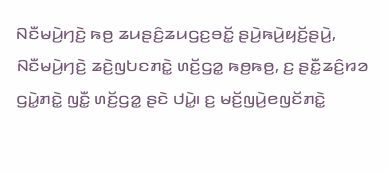ꤡꤢꤪꤗꤣꤧ꤬ꤚꤢꤧ꤬ ꤒꤥ꤬ ꤘꤣꤔꤢꤨ꤬ꤘꤣꤞꤢ꤬ꤋꤢꤩ꤭ ꤔꤣꤧ꤬ꤒꤣꤧ꤬ꤟꤢꤩ꤬ꤔꤣꤧ꤬, ꤡꤢꤪꤗꤣꤧ꤬ꤚꤢꤧ꤬ ꤘꤢꤧ꤬ꤜꤝꤢꤊꤢꤧ꤭ ꤛꤢꤩ꤬ꤞꤤ꤭ ꤒꤥ꤬ꤒꤥ꤬, ꤢ꤬ ꤔꤢꤪ꤭ꤘꤢꤨ꤬ꤙꤤ ꤞꤣꤧ꤭ꤊꤢꤧ꤭ ꤜꤢꤪ꤭ ꤛꤢꤩ꤬ꤞꤤ꤭ ꤔꤢꤧ ꤓꤣꤧ꤭꤯ ꤢ꤬ ꤗꤢꤩ꤬ꤜꤣꤧ꤬ꤕꤜꤢꤩꤊꤢꤧ꤭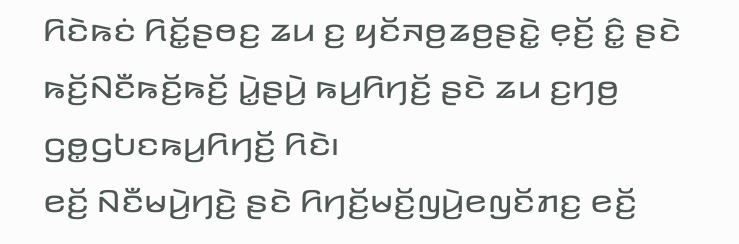ꤖꤢꤧꤒꤢꤦ ꤖꤢꤩ꤭ꤔꤥꤢ꤬ ꤘꤣ ꤢ꤬ ꤟꤢꤩꤏꤥ꤬ꤘꤥ꤬ꤔꤢꤧ꤭ ꤕ꤫ꤢꤩ꤬ ꤢꤨ꤭ ꤔꤢꤧ ꤒꤢꤩ꤬ꤡꤢꤪꤒꤢꤩ꤬ꤒꤢꤩ꤬ ꤣꤧ꤭ꤔꤣꤧ꤬ ꤒꤣ꤬ꤖꤚꤢꤩ꤬ ꤔꤢꤧ ꤘꤣ ꤢ꤬ꤚꤥ꤬ ꤞꤥ꤭ꤞꤝꤢꤒꤣ꤬ꤖꤚꤢꤩ꤬ ꤖꤢꤧ꤯
ꤕꤢꤩ꤬ ꤡꤢꤪꤗꤣꤧ꤬ꤚꤢꤧ꤬ ꤔꤢꤧ ꤖꤚꤢꤩ꤬ꤗꤢꤩ꤬ꤜꤣꤧ꤬ꤕꤜꤢꤩꤊꤢ꤬ ꤕꤢꤩ꤬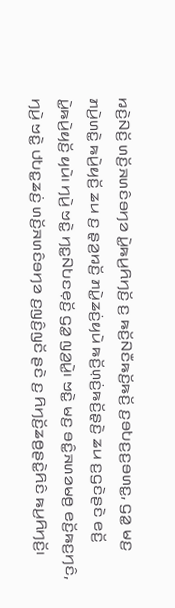ꤙꤢꤧ꤬ꤡꤢꤩ꤬ ꤛꤢꤩ꤬ꤏꤛꤢꤨꤋꤚꤤ ꤣꤧ꤭ꤒꤣ꤬ꤖꤚꤢꤩ꤬ ꤢ꤬ ꤒꤢꤩ꤬ꤡꤢꤪꤒꤢꤩ꤬ꤒꤢꤩ꤬ ꤢ꤬ꤋꤝꤢ꤬ꤢ꤬ꤋꤛꤢ꤭, ꤞꤤ꤭ ꤗꤢ꤬ ꤊꤣꤧ꤬ꤛꤢꤧ꤭ ꤒꤣꤧ꤬ꤟꤢꤩ꤬ ꤘꤣ ꤢ꤬ ꤔ꤫ꤤ꤬ꤙꤢꤩ꤬ ꤊꤣꤧ꤭ꤘꤢꤦ꤬ꤟꤣꤧ ꤒꤢꤩ꤬ꤛ꤫ꤢꤦ꤬ꤒꤢꤩ꤬ꤔ꤫ꤢꤧ꤬ ꤘꤣ ꤢ꤬ꤞꤢꤧꤔꤢꤧ ꤕꤢꤩ꤬ ꤣꤧ꤭ꤒꤣꤧ꤬ꤟꤢꤩ꤬ ꤟꤣꤧ꤯ ꤚꤣꤧ꤬ ꤠꤢꤧ꤭ ꤚꤢ꤭ꤡꤝꤢꤕ꤫ꤢꤩ꤬ ꤞꤤ꤭ ꤜꤤ꤬ꤣꤧ꤭꤯ ꤠꤢꤧ꤭ ꤗꤢ꤬ ꤋꤢꤨ꤭ꤏꤛꤤꤗꤥ꤬ ꤕꤢꤩ꤬ꤒꤢ꤬ꤚꤢꤨ, ꤚꤣꤧ꤬ ꤠꤢꤧ꤭ ꤓꤝꤢ꤭ꤘꤢꤦ꤬ ꤛꤢꤩ꤬ꤏꤛꤢꤨꤋꤚꤤ ꤢ꤬ꤜꤢꤨ꤬ꤜꤢꤩ ꤔꤢꤧ ꤢ꤬ ꤖꤚꤢꤩ꤬ꤘꤥ꤬ꤔꤢꤧ꤭ꤖꤢꤨ ꤒꤣ꤬ꤖꤚꤢꤩ꤬꤯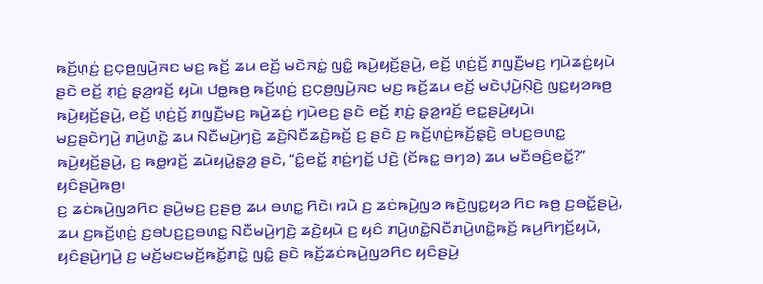ꤒꤢꤩ꤬ꤛ꤫ꤢꤦ꤬ ꤢ꤬ꤍ꤫ꤥ꤬ꤜꤣꤧ꤬ꤏꤢ ꤗꤢ꤬ ꤒꤢꤩ꤬ ꤘꤣ ꤕꤢꤩ꤬ ꤗꤢꤧꤏꤢꤦ꤭ ꤜꤢꤨ꤭ ꤒꤣꤧ꤬ꤟꤢꤩ꤬ꤔꤣꤧ꤬, ꤕꤢꤩ꤬ ꤛ꤫ꤢꤦ꤬ꤢꤩ꤬ ꤊꤜꤢꤪ꤬ꤗꤢ꤬ ꤚꤣꤧꤘꤢꤦ꤬ꤟꤣꤧ ꤔꤢꤧ ꤕꤢꤩ꤬ ꤊ꤫ꤢꤦ꤬ ꤔ꤫ꤤ꤬ꤙꤢꤩ꤬ ꤟꤣꤧ꤯ ꤓꤥ꤭ꤒꤥ꤬ ꤒꤢꤩ꤬ꤛ꤫ꤢꤦ꤬ ꤢ꤬ꤍ꤫ꤥ꤬ꤜꤣꤧ꤬ꤏꤢ ꤗꤢ꤬ ꤒꤢꤩ꤬ꤘꤣ ꤕꤢꤩ꤬ ꤗꤢꤧꤓ꤫ꤣꤧ꤬ꤡ꤫ꤢꤧ꤬ ꤜꤢ꤭ꤟꤤꤒꤥ꤬ ꤒꤣꤧ꤬ꤟꤢꤩ꤬ꤔꤣꤧ꤬, ꤕꤢꤩ꤬ ꤛ꤫ꤢꤦ꤬ꤢꤩ꤬ ꤊꤜꤢꤪ꤬ꤗꤢ꤬ ꤒꤣꤧ꤬ꤘꤢꤦ꤬ ꤚꤣꤧꤕꤢ꤬ ꤔꤢꤧ ꤕꤢꤩ꤬ ꤊ꤫ꤢꤦ꤬ ꤔ꤫ꤤ꤬ꤙꤢꤩ꤬ ꤕꤢ꤭ꤔꤣꤧ꤬ꤟꤣꤧ꤯
ꤗꤢ꤬ꤔꤢꤧꤚꤣꤧ꤬ ꤊꤣꤧ꤬ꤛꤢꤧ꤭ ꤘꤣ ꤡꤢꤪꤗꤣꤧ꤬ꤚꤢꤧ꤬ ꤘꤢꤧ꤬ꤡꤢꤪꤘꤢꤧ꤬ꤒꤢꤩ꤬ ꤢ꤬ ꤔꤢꤧ ꤢ꤬ ꤒꤢꤩ꤬ꤛ꤫ꤢꤦ꤬ꤒꤢꤩ꤬ꤔ꤫ꤢꤧ꤬ ꤋꤝꤢ꤬ꤋꤛꤢ꤭ ꤒꤣꤧ꤬ꤟꤢꤩ꤬ꤔꤣꤧ꤬, ꤢ꤬ ꤒꤥ꤭ꤙꤢꤩ꤬ ꤘꤣꤧꤟꤣꤧ꤭ꤔ꤫ꤤ꤬ ꤔꤢꤧ, “ꤢꤨ꤭ꤕꤢꤩ꤭ ꤊ꤫ꤢꤦ꤬ꤚꤢꤩ꤭ ꤓꤢꤧ꤬ (ꤢꤩꤒꤢ꤭ ꤋꤚꤤ) ꤘꤣ ꤗꤢꤪꤋꤢꤨ꤬ꤕꤢꤩ꤭?” ꤟꤢꤨꤔꤣꤧ꤬ꤒꤥ꤬꤯
ꤢ꤬ ꤘꤢꤦꤒꤣꤧ꤬ꤜꤤꤖꤢ ꤔꤣꤧ꤬ꤗꤢ꤬ ꤢ꤬ꤔꤥ꤬ ꤘꤣ ꤋꤛꤢ꤭ ꤖꤢꤧ꤯ ꤙꤣꤧ ꤢ꤬ ꤘꤢꤦꤒꤣꤧ꤬ꤜꤤ ꤒꤢꤧ꤬ꤜꤢ꤭ꤟꤤ ꤖꤢ ꤒꤥ꤬ ꤢ꤬ꤋꤢꤩ꤭ꤔꤣꤧ꤬, ꤘꤣ ꤢ꤬ꤒꤢꤩ꤬ꤛ꤫ꤢꤦ꤬ ꤢ꤬ꤋꤝꤢ꤬ꤢ꤬ꤋꤛꤢ꤭ ꤡꤢꤪꤗꤣꤧ꤬ꤚꤢꤧ꤬ ꤘꤢꤧ꤬ꤟꤣꤧ ꤢ꤬ ꤟꤢꤨ ꤊꤣꤧ꤬ꤛꤢꤧ꤭ꤡꤢꤪꤊꤣꤧ꤬ꤛꤢꤧ꤭ꤒꤢꤩ꤬ ꤒꤣ꤬ꤖꤚꤢꤩ꤬ꤟꤣꤧ, ꤟꤢꤨꤔꤣꤧ꤬ꤚꤣꤧ꤬ ꤢ꤬ ꤗꤢꤩ꤬ꤗꤢꤗꤢꤩ꤬ꤒꤢꤩ꤭ꤊꤢꤧ꤭ ꤜꤢꤨ꤭ ꤔꤢꤧ ꤒꤢꤩ꤬ꤘꤢꤦꤒꤣꤧ꤬ꤜꤤꤖꤢ ꤟꤢꤨꤔꤣꤧ꤬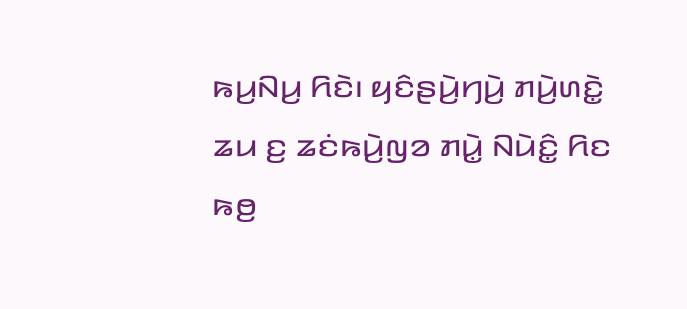ꤒꤣ꤬ꤡꤣ꤬ ꤖꤢꤧ꤯ ꤟꤢꤨꤔꤣꤧ꤬ꤚꤣꤧ꤬ ꤊꤣꤧ꤬ꤛꤢꤧ꤭ ꤘꤣ ꤢ꤬ ꤘꤢꤦꤒꤣꤧ꤬ꤜꤤ ꤊꤣꤧ꤭ ꤡꤣꤧꤢꤨ꤭ ꤖꤢ ꤒꤥ꤬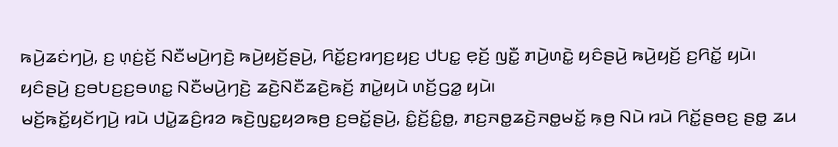ꤒꤣꤧ꤬ꤘꤢꤦꤚꤣꤧ꤬, ꤢ꤬ ꤛ꤫ꤢꤦ꤬ꤢꤩ꤬ ꤡꤢꤪꤗꤣꤧ꤬ꤚꤢꤧ꤬ ꤒꤣꤧ꤬ꤟꤢꤩ꤬ꤔꤣꤧ꤬, ꤖꤢꤩ꤭ꤢ꤬ꤙꤚꤢ꤬ꤟꤢ꤬ ꤓꤝꤢ꤭ ꤕ꤫ꤢꤩ꤬ ꤜꤢꤪ꤭ ꤊꤣꤧ꤬ꤛꤢꤧ꤭ ꤟꤢꤨꤔꤣꤧ꤬ ꤒꤣꤧ꤬ꤟꤢꤩ꤬ ꤢ꤬ꤖꤢꤩ꤭ ꤟꤣꤧ꤯ ꤟꤢꤨꤔꤣꤧ꤬ ꤢ꤬ꤋꤝꤢ꤬ꤢ꤬ꤋꤛꤢ꤭ ꤡꤢꤪꤗꤣꤧ꤬ꤚꤢꤧ꤬ ꤘꤢꤧ꤬ꤡꤢꤪꤘꤢꤧ꤬ꤒꤢꤩ꤬ ꤊꤣꤧ꤭ꤟꤣꤧ ꤛꤢꤩ꤬ꤞꤤ꤭ ꤟꤣꤧ꤯
ꤗꤢꤩ꤬ꤒꤢꤩ꤭ꤟꤢꤩꤚꤣꤧ꤬ ꤙꤣꤧ ꤓꤣꤧ꤭ꤘꤢꤨ꤬ꤙꤤ ꤒꤢꤧ꤬ꤜꤢ꤭ꤟꤤꤒꤥ꤬ ꤢ꤬ꤋꤢꤩ꤭ꤔꤣꤧ꤬, ꤢꤨ꤭ꤢꤩ꤬ꤢꤨ꤭ꤥ꤭, ꤊꤢ꤬ꤏꤥ꤭ꤘꤢꤧ꤬ꤏꤥ꤭ꤗꤢꤩ꤭ ꤒ꤫ꤥ꤬ ꤡꤣꤧ ꤙꤣꤧ ꤖꤢꤩ꤭ꤔꤥꤢ꤬ ꤔꤥ꤭ ꤘꤣ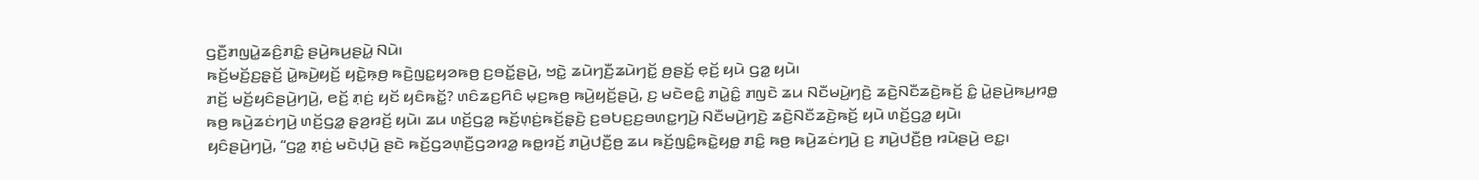ꤞꤢꤪ꤬ꤊꤜꤣꤧ꤭ꤘꤢꤨ꤬ꤊꤢꤨ꤭ ꤔꤣꤧ꤬ꤒꤣ꤬ꤔꤣꤧ꤭ ꤡꤣꤧ꤯
ꤒꤢꤩ꤬ꤗꤢꤩ꤬ꤢ꤬ꤔ꤫ꤢꤩ꤬ ꤣꤧ꤭ꤒꤣꤧ꤬ꤟꤢꤩ꤬ ꤟꤢꤧ꤭ꤒ꤫ꤥ꤬ ꤒꤢꤧ꤬ꤜꤢ꤭ꤟꤤꤒꤥ꤬ ꤢ꤬ꤋꤢꤩ꤭ꤔꤣꤧ꤬, ꤠꤢꤧ꤭ ꤘꤣꤧꤚꤢꤪ꤬ꤘꤣꤧꤚꤢꤩ꤭ ꤥ꤬ꤔꤢꤩ꤬ ꤕ꤫ꤢꤩ꤬ ꤟꤣꤧ ꤞꤤ꤭ ꤟꤣꤧ꤯
ꤊꤢꤩ꤬ ꤗꤢꤩ꤬ꤟꤢꤨꤔꤣꤧ꤬ꤚꤣꤧ꤬, ꤕꤢꤩ꤬ ꤊ꤫ꤢꤦ꤬ ꤟꤢꤩ ꤟꤢꤨꤒꤢꤩ꤭? ꤛꤢꤨꤘꤢ꤬ꤖꤢꤨ ꤗ꤫ꤢ꤬ꤒꤥ꤬ ꤒꤣꤧ꤬ꤟꤢꤩ꤬ꤔꤣꤧ꤬, ꤢ꤬ ꤗꤢꤧꤕꤢꤨ꤭ ꤊꤣꤧ꤭ꤢꤨ꤭ ꤊꤜꤢꤧ ꤘꤣ ꤡꤢꤪꤗꤣꤧ꤬ꤚꤢꤧ꤬ ꤘꤢꤧ꤬ꤡꤢꤪꤘꤢꤧ꤬ꤒꤢꤩ꤬ ꤢꤨ꤭ ꤣꤧ꤭ꤔꤣꤧ꤬ꤒꤣ꤬ꤙꤥ꤭ ꤒꤥ꤬ ꤒꤣꤧ꤬ꤘꤢꤦꤚꤣꤧ꤬ ꤛꤢꤩ꤬ꤞꤤ꤭ ꤔ꤫ꤤ꤬ꤙꤢꤩ꤬ ꤟꤣꤧ꤯ ꤘꤣ ꤛꤢꤩ꤬ꤞꤤ꤭ ꤒꤢꤩ꤬ꤛ꤫ꤢꤦ꤬ꤒꤢꤩ꤬ꤔ꤫ꤢꤧ꤬ ꤢ꤬ꤋꤝꤢ꤬ꤢ꤬ꤋꤛꤢ꤭ꤚꤣꤧ꤬ ꤡꤢꤪꤗꤣꤧ꤬ꤚꤢꤧ꤬ ꤘꤢꤧ꤬ꤡꤢꤪꤘꤢꤧ꤬ꤒꤢꤩ꤬ ꤟꤣꤧ ꤛꤢꤩ꤬ꤞꤤ꤭ ꤟꤣꤧ꤯
ꤟꤢꤨꤔꤣꤧ꤬ꤚꤣꤧ꤬, “ꤞꤤ꤭ ꤊ꤫ꤢꤦ꤬ ꤗꤢꤧꤓ꤫ꤣꤧ꤬ ꤔꤢꤧ ꤒꤢꤩ꤬ꤞꤤꤛ꤫ꤢꤪ꤬ꤞꤤꤙꤤ꤭ ꤒꤥ꤭ꤙꤢꤩ꤬ ꤊꤣꤧ꤬ꤓꤢꤪ꤬ꤥ꤬ ꤘꤣ ꤒꤢꤩ꤬ꤜꤢꤨ꤭ꤒꤢꤧ꤭ꤟꤥ꤭ ꤊꤢꤨ꤭ ꤒꤥ꤬ ꤒꤣꤧ꤬ꤘꤢꤦꤚꤣꤧ꤬ ꤢ꤬ ꤊꤣꤧ꤬ꤓꤢꤪ꤬ꤥ꤬ ꤙꤣꤧꤔꤣꤧ꤬ ꤕꤢ꤭꤯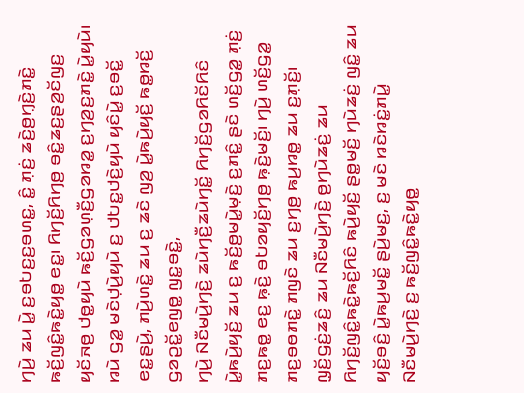ꤚꤣꤧ꤬ ꤘꤣ ꤣꤧ꤭ ꤢ꤬ꤋꤝꤢ꤬ꤢ꤬ꤋꤛꤢ꤭, ꤢꤨ꤭ ꤊ꤫ꤢꤦ꤬ ꤘꤢꤧ꤬ꤥ꤬ꤚ꤫ꤢꤧ꤬ꤊꤢꤧ꤭ ꤒꤢꤩ꤬ꤜꤢꤨ꤭ꤒꤢꤧ꤭ꤟꤥ꤭ ꤕꤢ꤭꤯ ꤖꤚꤢꤩ꤬ꤖꤚꤥ꤬ ꤋꤢꤨ꤭ꤘꤢ꤬ꤔꤤ꤬ꤢꤩꤜꤢ꤬ ꤟꤢꤩꤏꤥ꤬ ꤓꤥ꤭ꤟꤣꤧ ꤒꤢꤩ꤬ꤞꤤꤛ꤫ꤢꤪ꤬ꤞꤤꤙꤤ꤭ ꤢ꤬ꤚꤤ꤬ꤢ꤬ꤊꤢꤧ꤭ ꤣꤧ꤭ꤟꤣꤧ꤯ ꤙꤣꤧ ꤞꤤ꤭ ꤗꤢꤧꤓ꤫ꤣꤧ꤬ꤟꤣꤧ ꤢ꤬ ꤓꤝꤢ꤭ꤓꤢꤧ꤬ꤟꤣꤧ ꤟꤢꤨꤣꤧ꤭ ꤢ꤬ꤋꤢꤩ꤭ ꤕꤢ꤭ꤔꤣꤧ꤬, ꤊꤣꤧ꤬ꤛꤢꤧ꤭ ꤘꤣ ꤢ꤬ ꤘꤢꤧ ꤜꤤ꤬ ꤣꤧ꤭ꤒꤣꤧ꤬ꤟꤢꤩ꤬ ꤒꤥ꤭ꤙꤢꤩ꤬ ꤞꤤꤑꤢꤩ꤭ꤕꤜꤥ꤭ ꤜꤢ꤭ꤋꤢꤧ꤭,
ꤚꤣꤧ꤬ ꤡꤢꤪꤗꤣꤧ꤬ꤚꤢꤧ꤬ ꤘꤣꤧꤚꤢꤪ꤬ꤘꤣꤧꤚꤢꤩ꤭ ꤖꤚꤢꤩ꤬ꤞꤤꤖꤢꤩꤖꤢꤨ ꤣꤧ꤭ꤒꤣꤧ꤬ꤟꤢꤩ꤬ ꤘꤣ ꤢ꤬ ꤒꤢꤩ꤬ꤥ꤬ꤗꤣꤧ꤭ꤗ꤫ꤢꤧ꤬ ꤢ꤬ꤊꤢꤨ꤭ ꤔꤢꤧ ꤛꤢꤩ꤬ꤞꤤ꤭ ꤊ꤫ꤢꤦ꤬ ꤊꤢ꤬ꤒꤥ꤭ ꤕꤢ꤬ ꤒ꤫ꤢꤧ꤬ ꤋꤝꤤꤟꤢꤩ꤬ꤚꤥ꤬ ꤒ꤫ꤢꤧ꤬ꤗꤢꤩ꤬꤯ ꤚꤣꤧ꤬ ꤛꤢꤩ꤬ꤞꤤ꤭ ꤊꤢ꤬ꤋꤥꤊꤢꤧ꤭ ꤊꤜꤢꤧ ꤘꤣ ꤢ꤬ꤚꤥ꤬ ꤒꤣ꤬ꤙꤥ꤭ ꤘꤣ ꤢ꤬ꤊ꤫ꤢꤩ꤬꤯
ꤜ꤫ꤢꤩ꤬ꤞꤢꤦ꤬ꤘꤢꤨ꤬ ꤘꤣ ꤡꤢꤪꤗꤣꤧ꤬ꤚꤢꤧ꤬ ꤥ꤬ꤚꤣꤧꤘꤢꤦ꤬ ꤘꤣ ꤖꤚꤢꤩ꤬ꤜꤢꤨ꤭ꤒꤢꤧ꤭ꤒꤢꤩ꤬ꤖꤢꤨ ꤒꤣꤧ꤬ꤟꤢꤩ꤬ ꤔꤥ꤭ꤗꤢꤩ꤬ ꤚꤣꤧꤘꤢꤦ꤬ ꤜꤢꤨ꤭ ꤘꤣ ꤟꤢꤩ꤬ꤋꤢꤨ꤬ ꤣꤧ꤭ꤒꤣ꤬ꤗꤢꤩ꤭ ꤔꤣꤧ꤬ꤗꤢ꤬, ꤢ꤬ ꤗꤢꤧ ꤙꤢꤧꤙꤢꤦ꤭ꤊꤣꤧ꤭ ꤡꤢꤪꤗꤣꤧ꤬ꤚꤢꤧ꤬ ꤢ꤬ ꤒꤢꤩ꤬ꤜꤢꤨ꤭ꤒꤢꤧ꤭ꤟꤥ꤭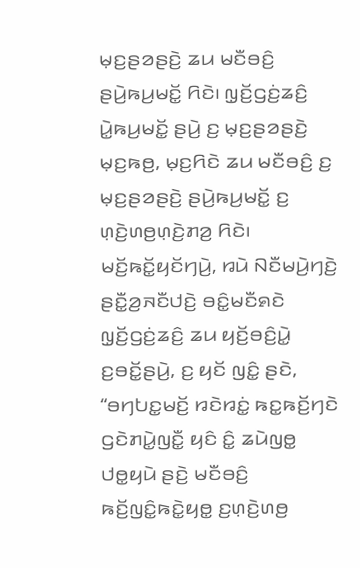ꤗ꤫ꤢ꤬ꤔꤤꤔꤢꤧ꤬ ꤘꤣ ꤗꤢꤪꤋꤢꤨ꤬ ꤔꤣꤧ꤬ꤒꤣ꤬ꤗꤢꤩ꤭ ꤖꤢꤧ꤯ ꤜ꤫ꤢꤩ꤬ꤞꤢꤦ꤬ꤘꤢꤨ꤬ ꤣꤧ꤭ꤒꤣ꤬ꤗꤢꤩ꤭ ꤔꤣꤧ꤬ ꤢ꤬ ꤗ꤫ꤢ꤬ꤔꤤꤔꤢꤧ꤬ ꤗ꤫ꤢ꤬ꤒꤥ꤬, ꤗ꤫ꤢ꤬ꤖꤢꤧ ꤘꤣ ꤗꤢꤪꤋꤢꤨ꤬ ꤢ꤬ ꤗ꤫ꤢ꤬ꤔꤤꤔꤢꤧ꤬ ꤔꤣꤧ꤬ꤒꤣ꤬ꤗꤢꤩ꤭ ꤢ꤬ ꤛ꤫ꤢꤧ꤬ꤛꤥ꤬ꤛ꤫ꤢꤧ꤬ꤊꤤ꤬ ꤖꤢꤧ꤯ ꤗꤢꤩ꤬ꤒꤢꤩ꤭ꤟꤢꤩꤚꤣꤧ꤬, ꤙꤣꤧ ꤡꤢꤪꤗꤣꤧ꤬ꤚꤢꤧ꤬ ꤔꤢꤪ꤭ꤤ꤬ꤏꤢꤪꤓꤢꤧ꤬ ꤋꤢꤨ꤭ꤗꤢꤪꤎꤢꤧ ꤜ꤫ꤢꤩ꤬ꤞꤢꤦ꤬ꤘꤢꤨ꤬ ꤘꤣ ꤟꤢꤩ꤬ꤋꤢꤨ꤬ꤣꤧ꤭ ꤢ꤬ꤋꤢꤩ꤭ꤔꤣꤧ꤬, ꤢ꤬ ꤟꤢꤩ ꤜꤢꤨ꤭ ꤔꤢꤧ, “ꤋꤚꤝꤢ꤭ꤗꤢꤩ꤬ ꤙꤢꤧꤙꤢꤦ꤭ ꤒꤢ꤭ꤒꤢꤩ꤬ꤚꤢꤧ ꤞꤢꤧꤊꤣꤧ꤭ꤜꤢꤪ꤭ ꤟꤢꤨ ꤢꤨ꤭ ꤘꤣꤧꤜꤥ꤭ ꤓꤥ꤭ꤟꤣꤧ ꤔꤢꤧ꤬ ꤗꤢꤪꤋꤢꤨ꤬ ꤒꤢꤩ꤬ꤜꤢꤨ꤭ꤒꤢꤧ꤭ꤟꤥ꤭ ꤢ꤬ꤛ꤫ꤢꤧ꤬ꤛꤥ꤬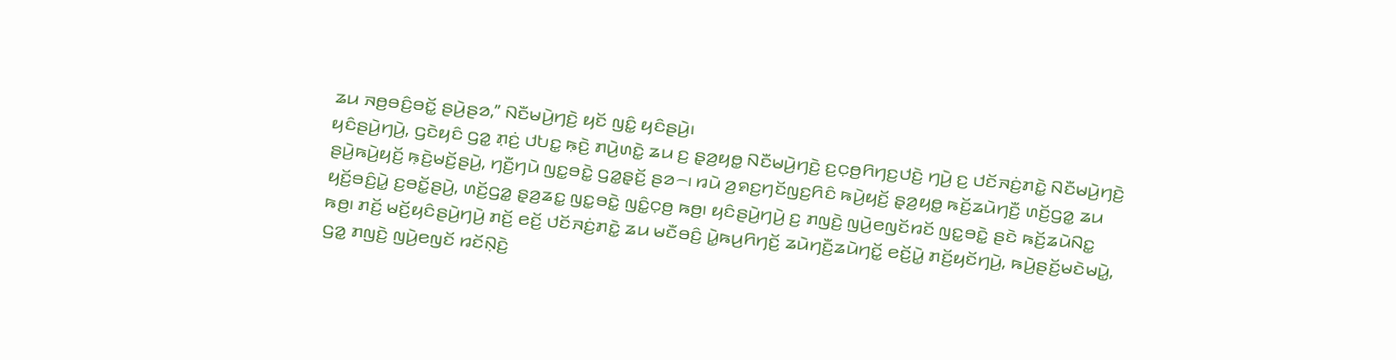ꤘꤣ ꤏꤥ꤬ꤋꤢꤨ꤬ꤋꤢꤩ꤭ ꤔꤣꤧ꤬ꤔꤤ,” ꤡꤢꤪꤗꤣꤧ꤬ꤚꤢꤧ꤬ ꤟꤢꤩ ꤜꤢꤨ꤭ ꤟꤢꤨꤔꤣꤧ꤬꤯
ꤟꤢꤨꤔꤣꤧ꤬ꤚꤣꤧ꤬, ꤞꤢꤧꤟꤢꤨ ꤞꤤ꤭ ꤊ꤫ꤢꤦ꤬ ꤓꤝꤢ꤭ ꤒ꤫ꤢꤧ꤬ ꤊꤣꤧ꤬ꤛꤢꤧ꤭ ꤘꤣ ꤢ꤬ ꤔ꤫ꤤ꤬ꤟꤥ꤭ ꤡꤢꤪꤗꤣꤧ꤬ꤚꤢꤧ꤬ ꤢ꤬ꤍ꤫ꤥ꤬ꤖꤚꤢ꤬ꤓꤢꤧ꤬ ꤚꤣꤧ꤬ ꤢ꤬ ꤓꤢꤩꤏꤢꤦ꤬ꤊꤢꤧ꤭ ꤡꤢꤪꤗꤣꤧ꤬ꤚꤢꤧ꤬ ꤔꤣꤧ꤬ꤒꤣꤧ꤬ꤟꤢꤩ꤬ ꤒ꤫ꤢꤧ꤬ꤗꤢꤩ꤬ꤔꤣꤧ꤬, ꤚꤢꤪ꤬ꤚꤣꤧ ꤜꤢ꤭ꤋꤢꤧ꤭ ꤞꤤ꤭ꤔ꤫ꤢꤩ꤬ ꤔꤤ꤮꤯ ꤙꤣꤧ ꤤ꤬ꤎꤢ꤬ꤚꤢꤩꤜꤢ꤬ꤖꤢꤨ ꤒꤣꤧ꤬ꤟꤢꤩ꤬ ꤔ꤫ꤤ꤬ꤟꤥ꤭ ꤒꤢꤩ꤬ꤘꤣꤧꤚꤢꤪ꤬ ꤛꤢꤩ꤬ꤞꤤ꤭ ꤘꤣ ꤟꤢꤩ꤬ꤋꤢꤨ꤬ꤣꤧ꤭ ꤢ꤬ꤋꤢꤩ꤭ꤔꤣꤧ꤬, ꤛꤢꤩ꤬ꤞꤤ꤭ ꤔ꤫ꤤ꤬ꤘꤢ꤭ ꤜꤢ꤭ꤋꤢꤧ꤭ ꤜꤢꤨ꤭ꤍ꤫ꤥ꤬ ꤒꤥ꤬꤯ ꤟꤢꤨꤔꤣꤧ꤬ꤚꤣꤧ꤬ ꤢ꤬ ꤊꤜꤢꤧ꤬ ꤜꤣꤧ꤬ꤕꤜꤢꤩꤙꤢꤩ ꤜꤢ꤭ꤋꤢꤧ꤭ ꤔꤢꤧ ꤒꤢꤩ꤬ꤘꤣꤧꤡꤢ꤭ ꤒꤥ꤬꤯ ꤊꤢꤩ꤬ ꤗꤢꤩ꤬ꤟꤢꤨꤔꤣꤧ꤬ꤚꤣꤧ꤬ ꤊꤢꤩ꤬ ꤕꤢꤩ꤬ ꤓꤢꤩꤏꤢꤦ꤬ꤊꤢꤧ꤭ ꤘꤣ ꤗꤢꤪꤋꤢꤨ꤬ ꤣꤧ꤭ꤒꤣ꤬ꤖꤚꤢꤩ꤬ ꤘꤣꤧꤚꤢꤪ꤬ꤘꤣꤧꤚꤢꤩ꤭ ꤕꤢꤩ꤬ꤣꤧ꤭ ꤊꤢꤩ꤬ꤟꤢꤩꤚꤣꤧ꤬, ꤒꤣꤧ꤬ꤔꤢꤩ꤬ꤗꤢꤧꤗꤣꤧ꤭, ꤞꤤ꤭ ꤊꤜꤢꤧ꤬ ꤜꤣꤧ꤬ꤕꤜꤢꤩ ꤙꤢꤩꤡ꤫ꤢꤧ꤬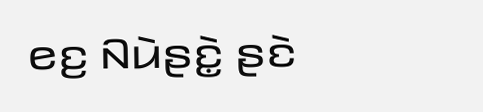ꤕꤢ꤬ ꤡꤣꤧꤔꤢꤧ꤭ ꤔꤢꤧ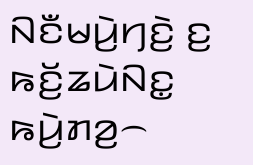ꤡꤢꤪꤗꤣꤧ꤬ꤚꤢꤧ꤬ ꤢ꤬ ꤒꤢꤩ꤬ꤘꤣꤧꤡꤢ꤭ ꤒꤣꤧ꤬ꤊꤤ꤬꤮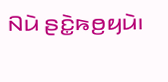ꤡꤣꤧ ꤔꤢꤧ꤭ꤒꤥ꤬ꤟꤣꤧ꤯